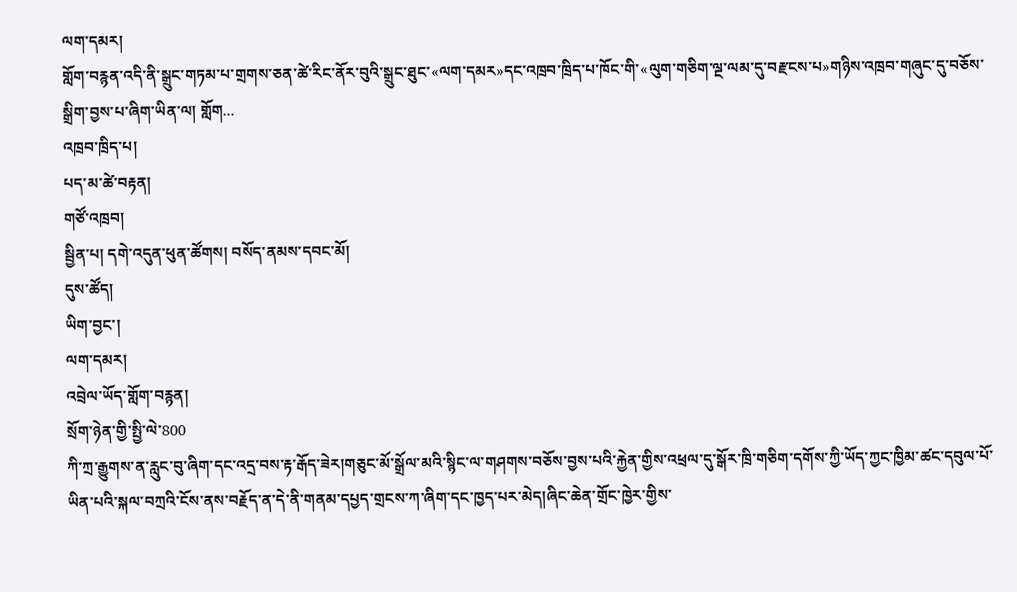ལག་དམར།
གློག་བརྙན་འདི་ནི་སྒྲུང་གཏམ་པ་གྲགས་ཅན་ཚེ་རིང་ནོར་བུའི་སྒྲུང་ཐུང་«ལག་དམར»དང་འཁྲབ་ཁྲིད་པ་ཁོང་གི་«ལུག་གཅིག་ལྔ་ལམ་དུ་བརྫངས་པ»གཉིས་འཁྲབ་གཞུང་དུ་བཅོས་སྒྲིག་བྱས་པ་ཞིག་ཡིན་ལ། གློག...
འཁྲབ་ཁྲིད་པ།
པད་མ་ཚེ་བརྟན།
གཙོ་འཁྲབ།
སྦྱིན་པ། དགེ་འདུན་ཕུན་ཚོགས། བསོད་ནམས་དབང་མོ།
དུས་ཚོད།
ཡིག་བྱང་།
ལག་དམར།
འབྲེལ་ཡོད་གློག་བརྙན།
སྲོག་ཉེན་གྱི་སྤྱི་ལེ་800
ཀི་ཀྲ་རྒྱུགས་ན་རླུང་བུ་ཞིག་དང་འདྲ་བས་རྟ་རྒོད་ཟེར།གཅུང་མོ་སྒྲོལ་མའི་སྙིང་ལ་གཤགས་བཅོས་བྱས་པའི་རྐྱེན་གྱིས་འཕྲལ་དུ་སྒོར་ཁྲི་གཅིག་དགོས་ཀྱི་ཡོད་ཀྱང་ཁྱིམ་ཚང་དབུལ་པོ་ཡིན་པའི་སྐལ་བཀྲའི་ངོས་ནས་བརྗོད་ན་དེ་ནི་གནམ་དཔྱད་གྲངས་ཀ་ཞིག་དང་ཁྱད་པར་མེད།ཞིང་ཆེན་གྲོང་ཁྱེར་གྱིས་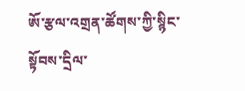ཨོ་རྩལ་འགྲན་ཚོགས་ཀྱི་སྙིང་སྟོབས་དྲིལ་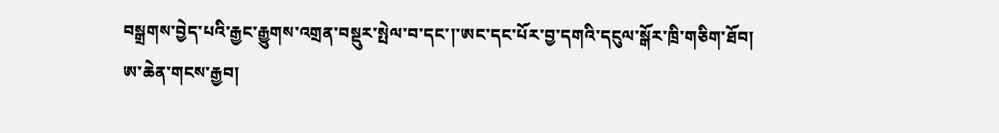བསྒྲགས་བྱེད་པའི་རྒྱང་རྒྱུགས་འགྲན་བསྡུར་སྤེལ་བ་དང་།་ཨང་དང་པོར་བྱ་དགའི་དངུལ་སྒོར་ཁྲི་གཅིག་ཐོབ།
ཨ་ཆེན་གངས་རྒྱབ།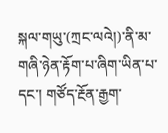སྐལ་གཡུ་(ཀྲང་ལའེ།)་ནི་མ་གཞི་ཉེན་རྟོག་པ་ཞིག་ཡིན་པ་དང་། གཙོད་རྔོན་རྒྱག་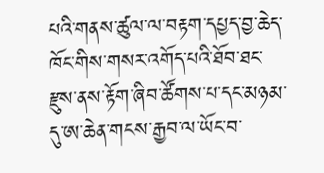པའི་གནས་ཚུལ་ལ་བརྟག་དཔྱད་བྱ་ཆེད་ཁོང་གིས་གསར་འགོད་པའི་ཐོབ་ཐང་རྫུས་ནས་རྟོག་ཞིབ་ཚོགས་པ་དང་མཉམ་དུ་ཨ་ཆེན་གངས་རྒྱབ་ལ་ཡོང་བ་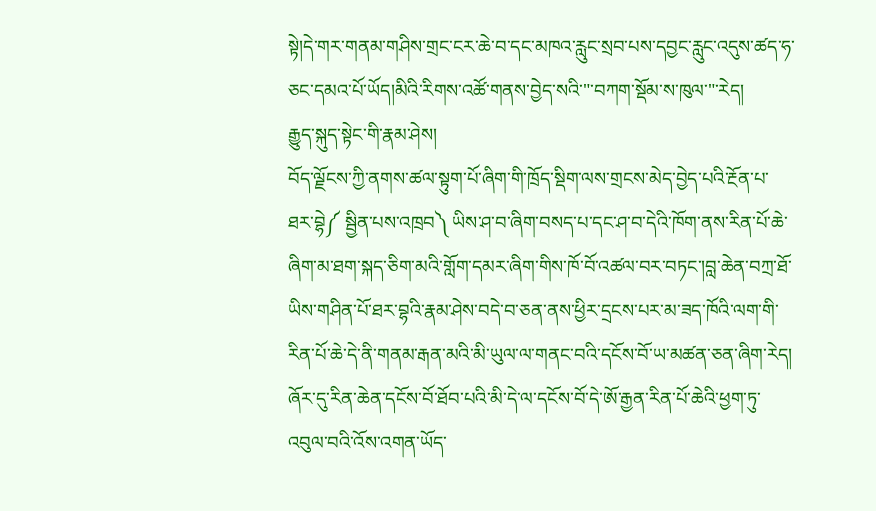སྟེ།དེ་གར་གནམ་གཤིས་གྲང་ངར་ཆེ་བ་དང་མཁའ་རླུང་སྲབ་པས་དབྱང་རླུང་འདུས་ཚད་ཧ་ཅང་དམའ་པོ་ཡོད།མིའི་རིགས་འཚོ་གནས་བྱེད་སའི་"་བཀག་སྡོམ་ས་ཁུལ་"་རེད།
རྒྱུད་སྐུད་སྟེང་གི་རྣམ་ཤེས།
བོད་ལྗོངས་ཀྱི་ནགས་ཚལ་སྟུག་པོ་ཞིག་གི་ཁྲོད་སྡིག་ལས་གྲངས་མེད་བྱེད་པའི་རྔོན་པ་ཐར་བྷེ༼ སྦྱིན་པས་འཁྲབ༽ ཡིས་ཤ་བ་ཞིག་བསད་པ་དང་ཤ་བ་དེའི་ཁོག་ནས་རིན་པོ་ཆེ་ཞིག་མ་ཐག་སྐད་ཅིག་མའི་གློག་དམར་ཞིག་གིས་ཁོ་བོ་འཚལ་བར་བཏང་།བླ་ཆེན་བཀྲ་ཐོ་ཡིས་གཤིན་པོ་ཐར་བྷའི་རྣམ་ཤེས་བདེ་བ་ཅན་ནས་ཕྱིར་དྲངས་པར་མ་ཟད་ཁོའི་ལག་གི་རིན་པོ་ཆེ་དེ་ནི་གནམ་རྒན་མའི་མི་ཡུལ་ལ་གནང་བའི་དངོས་བོ་ཡ་མཚན་ཅན་ཞིག་རེད། ཞོར་དུ་རིན་ཆེན་དངོས་བོ་ཐོབ་པའི་མི་དེ་ལ་དངོས་བོ་དེ་ཨོ་རྒྱན་རིན་པོ་ཆེའི་ཕྱག་ཏུ་འབུལ་བའི་འོས་འགན་ཡོད་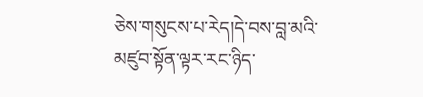ཅེས་གསུངས་པ་རེད།དེ་བས་བླ་མའི་མཛུབ་སྟོན་ལྟར་རང་ཉིད་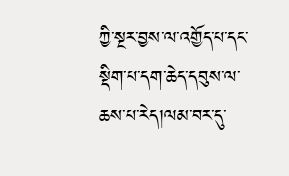ཀྱི་སྔར་བྱས་ལ་འགྱོད་པ་དང་སྡིག་པ་དག་ཆེད་དབུས་ལ་ཆས་པ་རེད།ལམ་བར་དུ་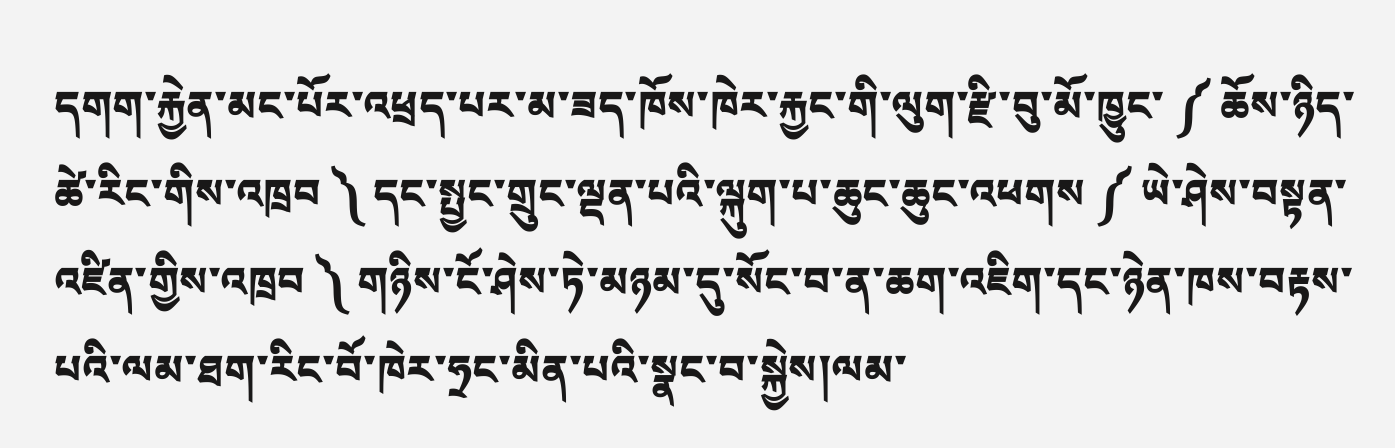དགག་རྐྱེན་མང་པོར་འཕྲད་པར་མ་ཟད་ཁོས་ཁེར་རྐྱང་གི་ལུག་རྫི་བུ་མོ་ཁྱུང་ ༼ ཆོས་ཉིད་ཚེ་རིང་གིས་འཁྲབ ༽ དང་སྤྱང་གྲུང་ལྡན་པའི་ལྐུག་པ་ཆུང་ཆུང་འཕགས ༼ ཡེ་ཤེས་བསྟན་འཛིན་གྱིས་འཁྲབ ༽ གཉིས་ངོ་ཤེས་ཏེ་མཉམ་དུ་སོང་བ་ན་ཆག་འཇིག་དང་ཉེན་ཁས་བརྟས་པའི་ལམ་ཐག་རིང་བོ་ཁེར་ཧྲང་མིན་པའི་སྣང་བ་སྐྱེས།ལམ་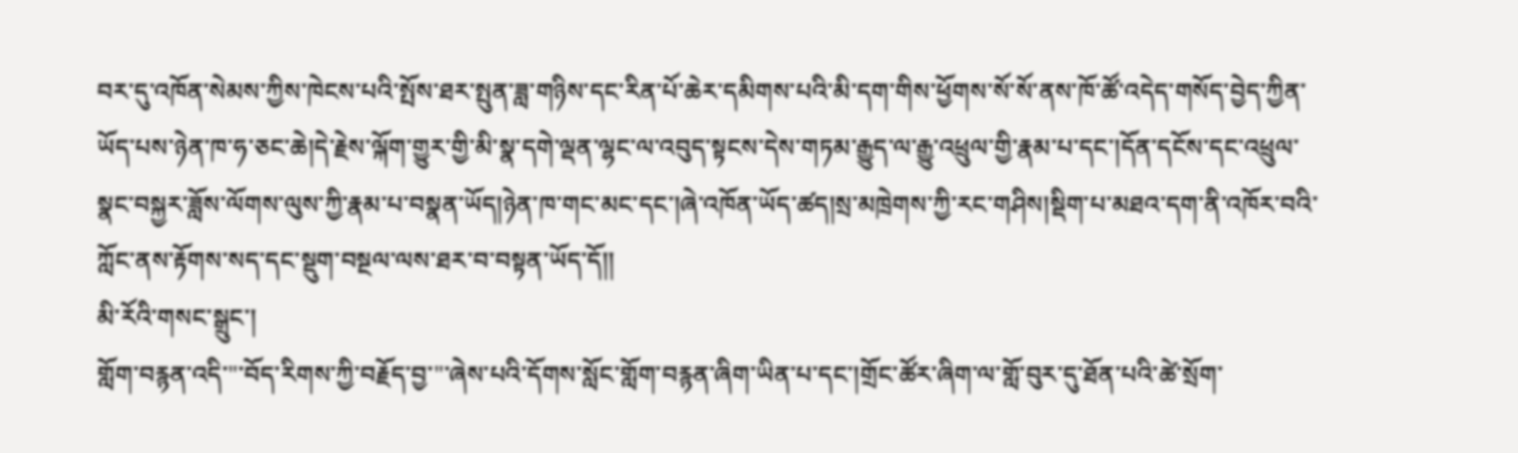བར་དུ་འཁོན་སེམས་ཀྱིས་ཁེངས་པའི་སྤོས་ཐར་སྤུན་ཟླ་གཉིས་དང་རིན་པོ་ཆེར་དམིགས་པའི་མི་དག་གིས་ཕྱོགས་སོ་སོ་ནས་ཁོ་ཚོ་འདེད་གསོད་བྱེད་ཀྱིན་ཡོད་པས་ཉེན་ཁ་ཧ་ཅང་ཆེ།དེ་རྗེས་ལྐོག་གྱུར་གྱི་མི་སྣ་དགེ་ལྡན་ལྷང་ལ་འབུད་སྟངས་དེས་གཏམ་རྒྱུད་ལ་རྒྱུ་འཕྲུལ་གྱི་རྣམ་པ་དང་།དོན་དངོས་དང་འཕྲུལ་སྣང་བསྐྱར་ཟློས་ལོགས་ལུས་ཀྱི་རྣམ་པ་བསྣན་ཡོད།ཉེན་ཁ་གང་མང་དང་།ཞེ་འཁོན་ཡོད་ཚད།སྲ་མཁྲེགས་ཀྱི་རང་གཤིས།སྡིག་པ་མཐའ་དག་ནི་འཁོར་བའི་ཀློང་ནས་རྟོགས་སད་དང་སྡུག་བསྔལ་ལས་ཐར་བ་བསྟན་ཡོད་དོ།།
མི་རོའི་གསང་སྒྲུང་།
གློག་བརྙན་འདི་"་བོད་རིགས་ཀྱི་བརྗོད་བྱ་"་ཞེས་པའི་དོགས་སློང་གློག་བརྙན་ཞིག་ཡིན་པ་དང་།གྲོང་ཚོར་ཞིག་ལ་གློ་བུར་དུ་ཐོན་པའི་ཚེ་སྲོག་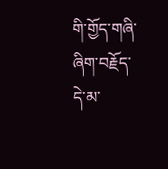གི་གྱོད་གཞི་ཞིག་བརྗོད་དེ་མ་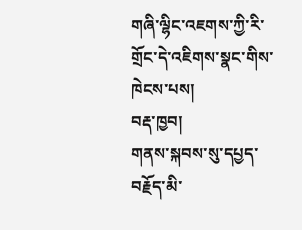གཞི་ལྷིང་འཇགས་ཀྱི་རི་གྲོང་དེ་འཇིགས་སྣང་གིས་ཁེངས་པས།
བརྡ་ཁྱབ།
གནས་སྐབས་སུ་དཔྱད་བརྗོད་མི་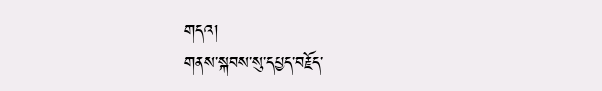གདའ།
གནས་སྐབས་སུ་དཔྱད་བརྗོད་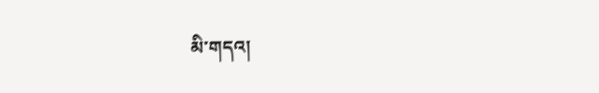མི་གདའ།